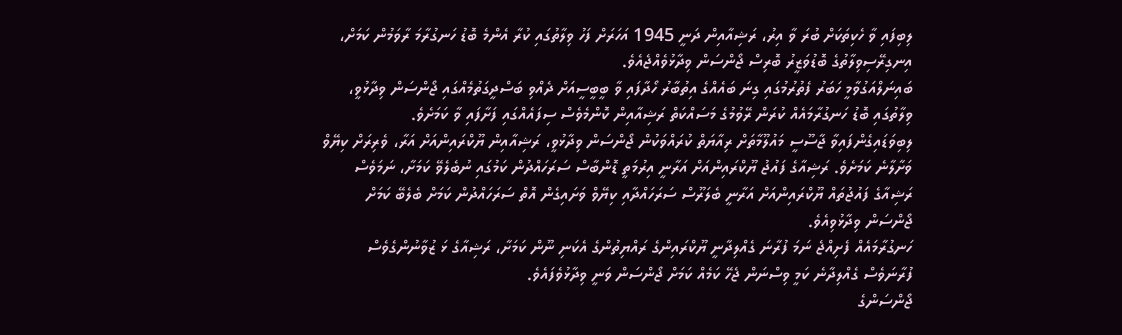ލިބިފައި ވާ ހެކިތަކަށް ބުރަ ވާ އިރު، ރަޝިއާއިން ދަނީ 1945 އަހަރަށް ފަހު ވިލާތުގައި ކުރާ އެންމެ ބޮޑު ހަނގުރާމަ ރާވަމުން ކަމަށް، އިނގިރޭސިވިލާތުގެ ބޮޑުވަޒީރު ބޮރިސް ޖޯންސަން ވިދާޅުވެއްޖެއެވެ.
ބައިނަލްއަގުވާމީ ހަބަރު ފެތުރުމުގައި ގިނަ ބައެއްގެ އިތުބާރު ހޯދާފައި ވާ ބީބީސީއަށް ދެއްވި ބަސްދީގަތުމެއްގައި ޖޯންސަން ވިދާޅުވީ، ވިލާތުގައި ބޮޑު ހަނގުރާމައެއް ކުރަން ރޭވުމުގެ މަސައްކަތް ރަޝިއާއިން ކޮންމެވެސް ސިފައެއްގައި ފަށާފައި ވާ ކަމަށެވެ.
ލިބިވަޑައިގެންފައިވާ ޖާސޫސީ މައުލޫމާތަށް ރިއާޔަތް ކުރައްވަކުން ޖޯންސަން ވިދާޅުވީ، ރަޝިއާއިން ޔޫކްރައިންއަށް އަރާ، ވެރިރަށް ކިޔޭވް ވަށާލާނެ ކަމަށެވެ. ރަޝިއާގެ ފައުޖު ޔޫކްރައިންއަށް އަރާނީ އިރުމަތީ ޑޮންބާސް ސަރަހައްދުން ކަމުގައި ނުބެލެވޭ ކަމަށާ، ނަމަވެސް ރަޝިއާގެ ފައުޖުތައް ޔޫކްރައިންއަށް އަރާނީ ބެލަރޫސް ސަރަހައްދާއި ކިޔޭވް ވަށައިގެން އޮތް ސަރަހައްދުން ކަމަށް ބެލެބޭ ކަމަށް ޖޯންސަން ވިދާޅުވިއެވެ.
ހަނގުރާމައެއް ފެށިއްޖެ ނަމަ ފުރާނަ ގެއްލިދާނީ ޔޫކްރައިންގެ ރައްޔިތުންގެ އެކަނި ނޫން ކަމަށާ، ރަޝިއާގެ ޅަ ޒުވާނުންގެވެސް ފުރާނަވެސް ގެއްލިދާނެ ކަމީ ވިސްނަން ޖެހޭ ކަމެއް ކަމަށް ޖޯންސަން ވަނީ ވިދާޅުވެފައެވެ.
ޖޯންސަންގެ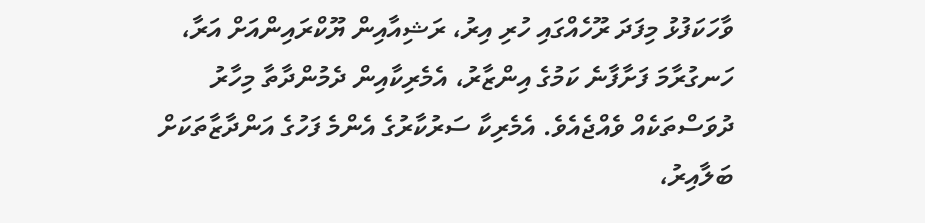ވާހަކަފުޅު މިފަދަ ރޫހެއްގައި ހުރި އިރު، ރަޝިއާއިން ޔޫކްރައިންއަށް އަރާ، ހަނގުރާމަ ފަށާފާނެ ކަމުގެ އިންޒާރު، އެމެރިކާއިން ދެމުންދާތާ މިހާރު ދުވަސްތަކެއް ވެއްޖެއެވެ. އެމެރިކާ ސަރުކާރުގެ އެންމެ ފަހުގެ އަންދާޒާތަކަށް ބަލާއިރު،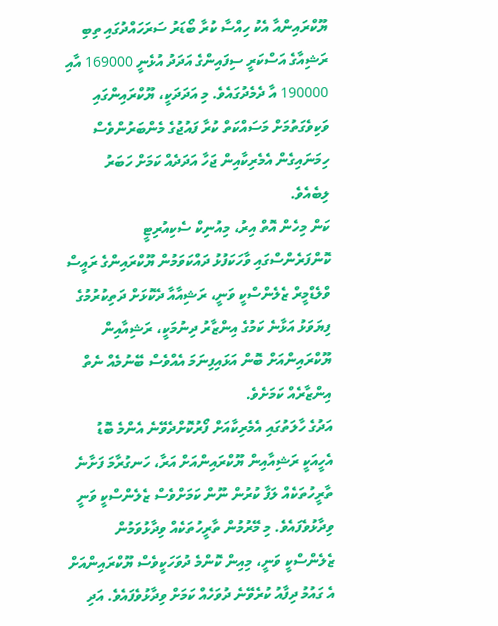ޔޫކްރައިންއާ އެކު ހިއްސާ ކުރާ ބޯޑަރު ސަރަހައްދުގައި ތިބި ރަޝިއާގެ އަސްކަރީ ސިފައިންގެ އަދަދު އުޅެނީ 169000 އާއި 190000 އާ ދެމެދުގައެވެ. މި އަދަދަކީ، ޔޫކްރައިންގައި ވަކިވެގަތުމަށް މަސައްކަތް ކުރާ ފައުޖުގެ މެންބަރުންވެސް ހިމަނައިގެން އެމެރިކާއިން ޖަހާ އަދަދެއް ކަމަށް ހަބަރު ލިބެއެވެ.
ކަން މިހެން އޮތް އިރު، މިއުނިކް ސެކިއުރިޓީ ކޮންފަރެންސްގައި ވާހަކަފުޅު ދައްކަވަމުން ޔޫކްރައިންގެ ރައީސް ވްލެޑްމީރް ޒެލެންސްކީ ވަނީ، ރަޝިއާއާ ދެކޮޅަށް ދަތިކުރުމުގެ ފިޔަވަޅު އަޅާނެ ކަމުގެ އިންޒާރު ދިނުމަކީ، ރަޝިއާއިން ޔޫކްރައިންއަށް ބޮން އަޅައިފިނަމަ އެއްވެސް ބޭނުމެއް ނެތް އިންޒާރެއް ކަމަށެވެ.
އަދުގެ ހާލަތުގައި އެމެރިކާއަށް ފޯރުކޮށްދެވޭނެ އެންމެ ބޮޑު އެހީއަކީ ރަޝިއާއިން ޔޫކްރައިންއަށް އަރާ، ހަނގުރާމަ ފަށާނެ ތާރީހުތަކެއް ލަފާ ކުރުން ނޫން ކަމަށްވެސް ޒެލެންސްކީ ވަނީ ވިދާޅުވެފައެވެ. މި މޭރުމުން ތާރީހުތަކެއް ވިދާޅުވަމުން ޒެލެންސްކީ ވަނީ، މިއިން ކޮންމެ ދުވަހަކީވެސް ޔޫކްރައިންއަށް އެ ގައުމު ދިފާއު ކުރެވޭނެ ދުވަހެއް ކަމަށް ވިދާޅުވެފައެވެ. އަދި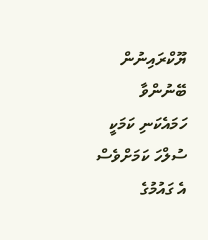ޔޫކްރައިނުން ބޭނުންވާ ހަމައެކަނި ކަމަކީ ސުލްހަ ކަމަށްވެސް އެ ގައުމުގެ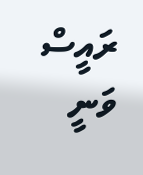ރައީސް ވަނީ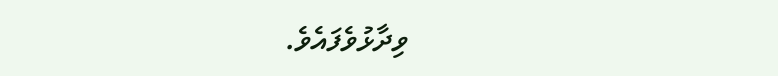ވިދާޅުވެފައެވެ.